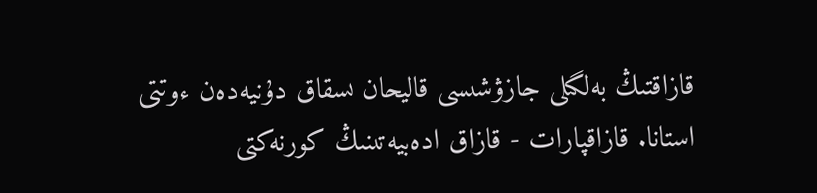قازاقتىڭ بەلگىلى جازۋشىسى قاليحان ىسقاق دۇنيەدەن ءوتتى
استانا. قازاقپارات - قازاق ادەبيەتىنىڭ كورنەكتى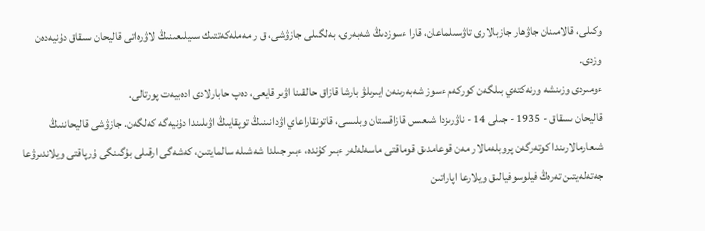وكىلى، قالامىنان جاۋھار جازبالارى تاۋسىلماعان، قارا ءسوزدىڭ شەبەرى، بەلگىلى جازۋشى، ق ر مەملەكەتتىك سىيلىعىنىڭ لاۋرەاتى قاليحان ىسقاق دۇنيەدەن وزدى.
ءومىردى وزىنشە ورنەكتەي بىلگەن كوركەم ءسوز شەبەرىنەن ايىرىلۋ بارشا قازاق حالقىنا اۋىر قايعى، دەپ حابارلادى ادەبيەت پورتالى.
قاليحان ىسقاق - 1935 - جىلى 14 - ناۋرىزدا شىعىس قازاقستان وبلىسى، قاتونقاراعاي اۋدانىنىڭ توپقايىڭ اۋىلىندا دۇنيەگە كەلگەن. جازۋشى قاليحاننىڭ شىعارمالارىندا كوتەرگەن پروبلەمالار مەن قوعامدىق قوماقتى ماسەلەلەر ءبىر كۇندە، ءبىر جىلدا شەشىلە سالمايتىن، كەشەگى ارقىلى بۇگىنگى ۇرپاقتى ويلاندىرۋعا جەتەلەيتىن تەرەڭ فيلوسوفيالىق ويلارعا اپاراتىن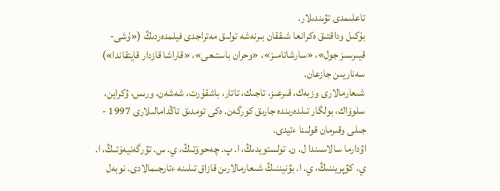تاعلىمدى تۋىندىلار.
بۇكىل وداقتىق ەكرانعا شىققان بىرنەشە تولىق مەتراجدى فيلمدەردىڭ («ۇشى-قيىرسىز جول»، «سارشاتامىز»، «وحران باستىعى»، «قاراشا قازدار قايتقاندا») سەناريىن جازعان.
شىعارمالارى وزبەك، قىرعىز، تاجىك، تاتار، باشقۇرت، شەشەن، ورىس، ۋكراين، سلوۆاك، بولگار تىلدەرىندە جارىق كورگەن. ەكى تومدىق تاڭدامالىلارى 1997 - جىلى وقىرمان قولىنا ءتيدى.
اۋدارما سالاسىندا ل. ن. تولستويدىڭ، ا. پ. چەحوۆتىڭ، ي. س. تۋرگەنيەۆتىڭ، ا. ي. كۋپريننىڭ، ي. ا. بۋنيننىڭ شىعارمالارىن قازاق تىلىنە ءتارجىمالادى. نوبەل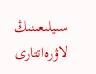سىيلىعىنىڭ لاۋرەاتتارى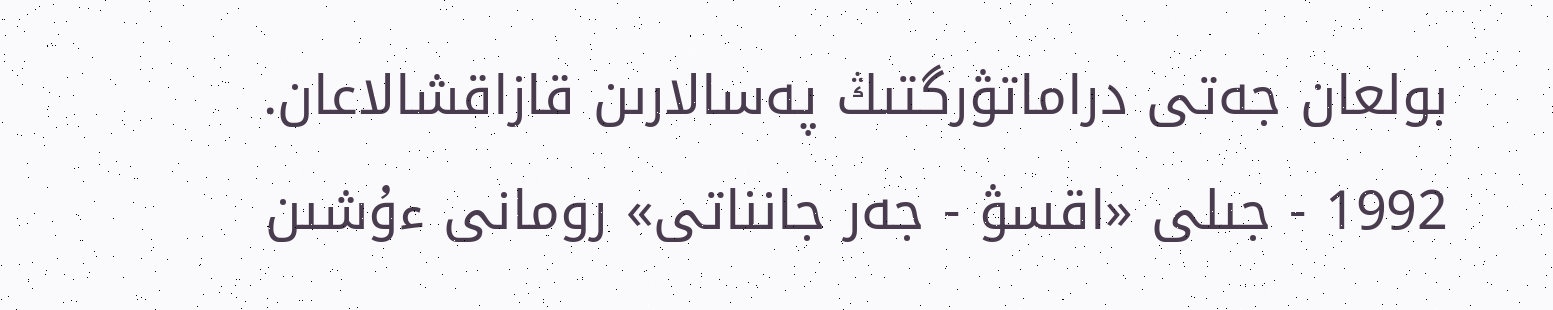بولعان جەتى دراماتۋرگتىڭ پەسالارىن قازاقشالاعان.
1992 - جىلى «اقسۋ - جەر جانناتى» رومانى ءۇشىن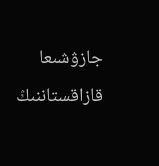جازۋشىعا قازاقستاننىڭ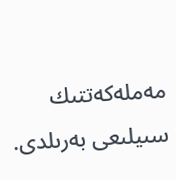مەملەكەتتىك سىيلىعى بەرىلدى.